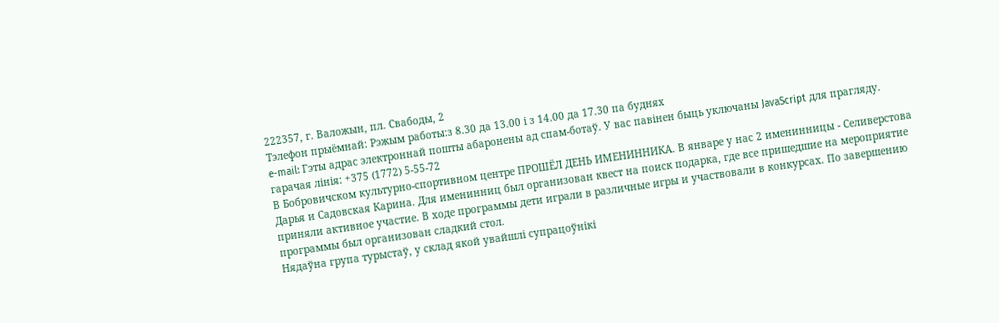222357, г. Валожын, пл. Свабоды, 2
Тэлефон прыёмнай: Рэжым работы:з 8.30 да 13.00 і з 14.00 да 17.30 па буднях
e-mail: Гэты адрас электроннай пошты абаронены ад спам-ботаў. У вас павінен быць уключаны JavaScript для прагляду.
гарачая лінія: +375 (1772) 5-55-72
В Бобровичском культурно-спортивном центре ПРОШЁЛ ДЕНЬ ИМЕНИННИКА. В январе у нас 2 именинницы - Селиверстова Дарья и Садовская Карина. Для именинниц был организован квест на поиск подарка, где все пришедшие на мероприятие приняли активное участие. В ходе программы дети играли в различные игры и участвовали в конкурсах. По завершению программы был организован сладкий стол.
Нядаўна група турыстаў, у склад якой увайшлі супрацоўнікі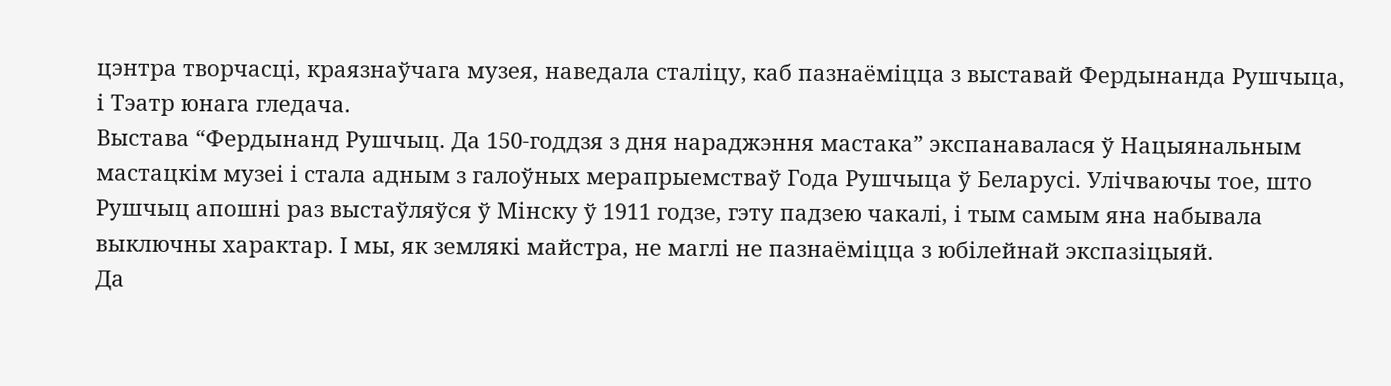цэнтра творчасці, краязнаўчага музея, наведала сталіцу, каб пазнаёміцца з выставай Фердынанда Рушчыца, і Тэатр юнага гледача.
Выстава “Фердынанд Рушчыц. Да 150-годдзя з дня нараджэння мастака” экспанавалася ў Нацыянальным мастацкім музеі і стала адным з галоўных мерапрыемстваў Года Рушчыца ў Беларусі. Улічваючы тое, што Рушчыц апошні раз выстаўляўся ў Мінску ў 1911 годзе, гэту падзею чакалі, і тым самым яна набывала выключны характар. І мы, як землякі майстра, не маглі не пазнаёміцца з юбілейнай экспазіцыяй.
Да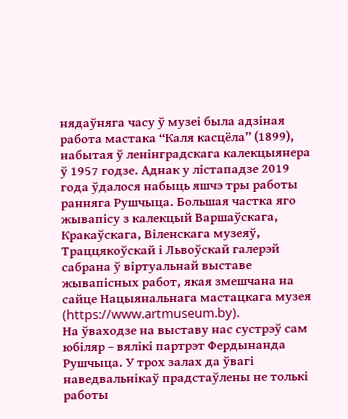нядаўняга часу ў музеі была адзіная работа мастака “Каля касцёла” (1899), набытая ў ленінградскага калекцыянера ў 1957 годзе. Аднак у лістападзе 2019 года ўдалося набыць яшчэ тры работы ранняга Рушчыца. Большая частка яго жывапісу з калекцый Варшаўскага, Кракаўскага, Віленскага музеяў, Траццякоўскай і Львоўскай галерэй сабрана ў віртуальнай выставе жывапісных работ, якая змешчана на сайце Нацыянальнага мастацкага музея (https://www.artmuseum.by).
На ўваходзе на выставу нас сустрэў сам юбіляр – вялікі партрэт Фердынанда Рушчыца. У трох залах да ўвагі наведвальнікаў прадстаўлены не толькі работы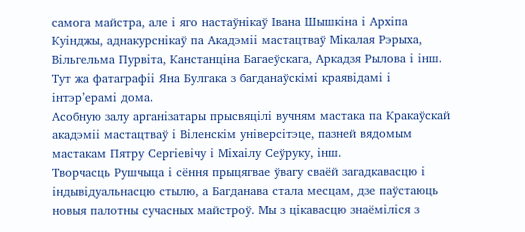самога майстра, але і яго настаўнікаў Івана Шышкіна і Архіпа Куінджы, аднакурснікаў па Акадэміі мастацтваў Мікалая Рэрыха, Вільгельма Пурвіта, Канстанціна Багаеўскага, Аркадзя Рылова і інш. Тут жа фатаграфіі Яна Булгака з багданаўскімі краявідамі і інтэр’ерамі дома.
Асобную залу арганізатары прысвяцілі вучням мастака па Кракаўскай акадэміі мастацтваў і Віленскім універсітэце, пазней вядомым мастакам Пятру Сергіевічу і Міхаілу Сеўруку, інш.
Творчасць Рушчыца і сёння прыцягвае ўвагу сваёй загадкавасцю і індывідуальнасцю стылю, а Багданава стала месцам, дзе паўстаюць новыя палотны сучасных майстроў. Мы з цікавасцю знаёміліся з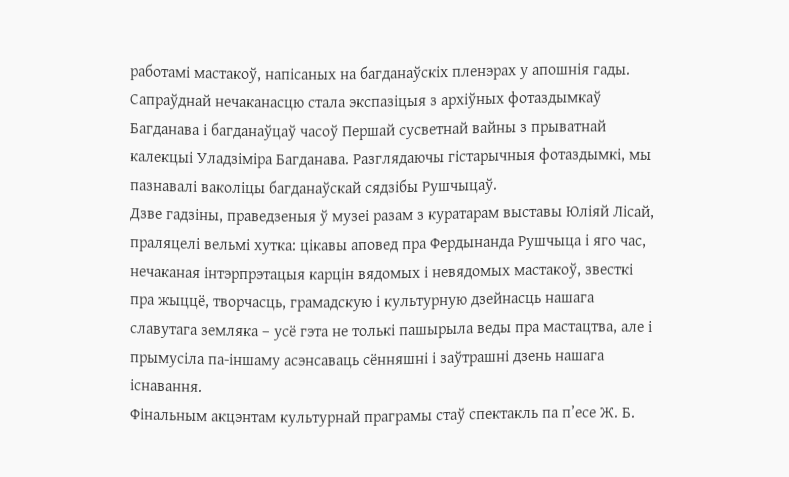работамі мастакоў, напісаных на багданаўскіх пленэрах у апошнія гады.
Сапраўднай нечаканасцю стала экспазіцыя з архіўных фотаздымкаў Багданава і багданаўцаў часоў Першай сусветнай вайны з прыватнай калекцыі Уладзіміра Багданава. Разглядаючы гістарычныя фотаздымкі, мы пазнавалі ваколіцы багданаўскай сядзібы Рушчыцаў.
Дзве гадзіны, праведзеныя ў музеі разам з куратарам выставы Юліяй Лісай, праляцелі вельмі хутка: цікавы аповед пра Фердынанда Рушчыца і яго час, нечаканая інтэрпрэтацыя карцін вядомых і невядомых мастакоў, звесткі пра жыццё, творчасць, грамадскую і культурную дзейнасць нашага славутага земляка – усё гэта не толькі пашырыла веды пра мастацтва, але і прымусіла па-іншаму асэнсаваць сённяшні і заўтрашні дзень нашага існавання.
Фінальным акцэнтам культурнай праграмы стаў спектакль па п’есе Ж. Б.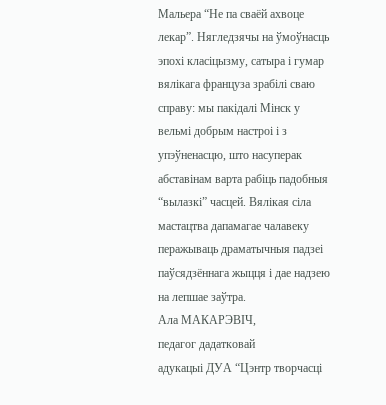Мальера “Не па сваёй ахвоце лекар”. Нягледзячы на ўмоўнасць эпохі класіцызму, сатыра і гумар вялікага француза зрабілі сваю справу: мы пакідалі Мінск у вельмі добрым настроі і з упэўненасцю, што насуперак абставінам варта рабіць падобныя “вылазкі” часцей. Вялікая сіла мастацтва дапамагае чалавеку перажываць драматычныя падзеі паўсядзённага жыцця і дае надзею на лепшае заўтра.
Ала МАКАРЭВІЧ,
педагог дадатковай
адукацыі ДУА “Цэнтр творчасці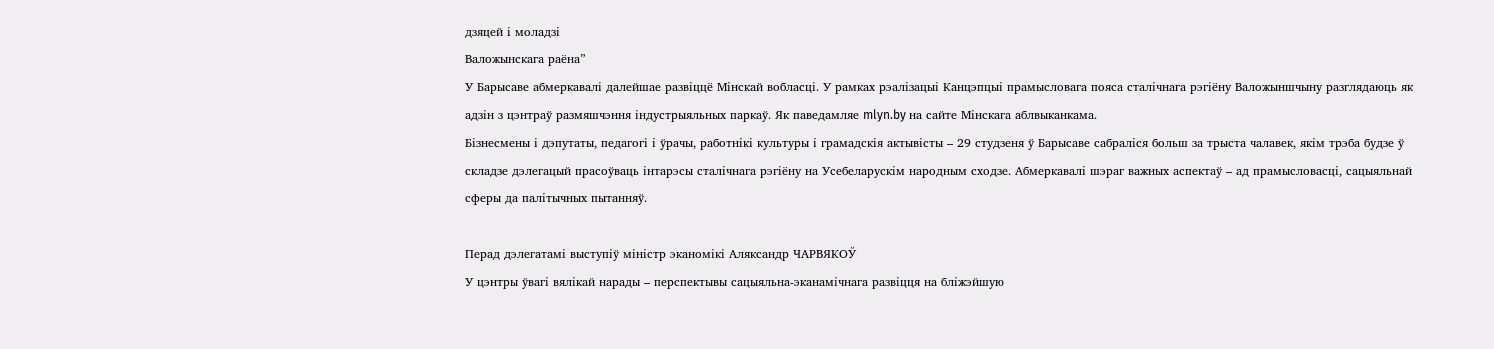дзяцей і моладзі
Валожынскага раёна”
У Барысаве абмеркавалі далейшае развіццё Мінскай вобласці. У рамках рэалізацыі Канцэпцыі прамысловага пояса сталічнага рэгіёну Валожыншчыну разглядаюць як адзін з цэнтраў размяшчэння індустрыяльных паркаў. Як паведамляе mlyn.by на сайте Мінскага аблвыканкама.
Бізнесмены і дэпутаты, педагогі і ўрачы, работнікі культуры і грамадскія актывісты – 29 студзеня ў Барысаве сабраліся больш за трыста чалавек, якім трэба будзе ў складзе дэлегацый прасоўваць інтарэсы сталічнага рэгіёну на Усебеларускім народным сходзе. Абмеркавалі шэраг важных аспектаў – ад прамысловасці, сацыяльнай сферы да палітычных пытанняў.

Перад дэлегатамі выступіў міністр эканомікі Аляксандр ЧАРВЯКОЎ
У цэнтры ўвагі вялікай нарады – перспектывы сацыяльна-эканамічнага развіцця на бліжэйшую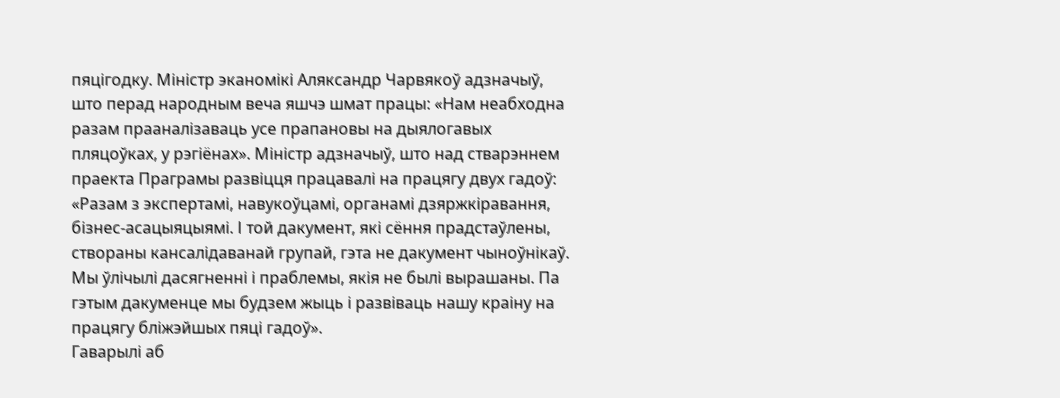пяцігодку. Міністр эканомікі Аляксандр Чарвякоў адзначыў, што перад народным веча яшчэ шмат працы: «Нам неабходна разам прааналізаваць усе прапановы на дыялогавых пляцоўках, у рэгіёнах». Міністр адзначыў, што над стварэннем праекта Праграмы развіцця працавалі на працягу двух гадоў: «Разам з экспертамі, навукоўцамі, органамі дзяржкіравання, бізнес-асацыяцыямі. І той дакумент, які сёння прадстаўлены, створаны кансалідаванай групай, гэта не дакумент чыноўнікаў. Мы ўлічылі дасягненні і праблемы, якія не былі вырашаны. Па гэтым дакуменце мы будзем жыць і развіваць нашу краіну на працягу бліжэйшых пяці гадоў».
Гаварылі аб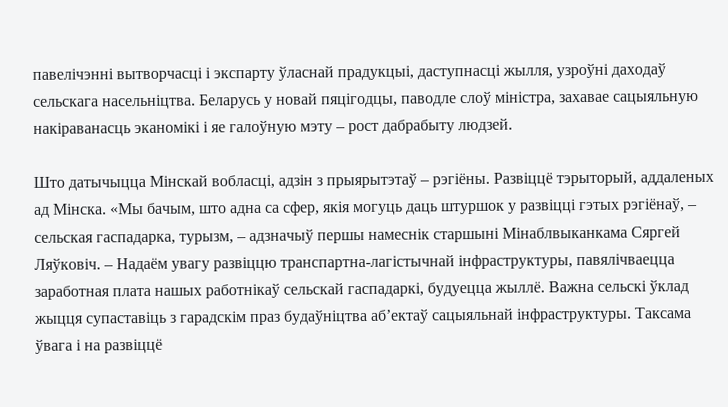павелічэнні вытворчасці і экспарту ўласнай прадукцыі, даступнасці жылля, узроўні даходаў сельскага насельніцтва. Беларусь у новай пяцігодцы, паводле слоў міністра, захавае сацыяльную накіраванасць эканомікі і яе галоўную мэту – рост дабрабыту людзей.

Што датычыцца Мінскай вобласці, адзін з прыярытэтаў – рэгіёны. Развіццё тэрыторый, аддаленых ад Мінска. «Мы бачым, што адна са сфер, якія могуць даць штуршок у развіцці гэтых рэгіёнаў, – сельская гаспадарка, турызм, – адзначыў першы намеснік старшыні Мінаблвыканкама Сяргей Ляўковіч. – Надаём увагу развіццю транспартна-лагістычнай інфраструктуры, павялічваецца заработная плата нашых работнікаў сельскай гаспадаркі, будуецца жыллё. Важна сельскі ўклад жыцця супаставіць з гарадскім праз будаўніцтва аб’ектаў сацыяльнай інфраструктуры. Таксама ўвага і на развіццё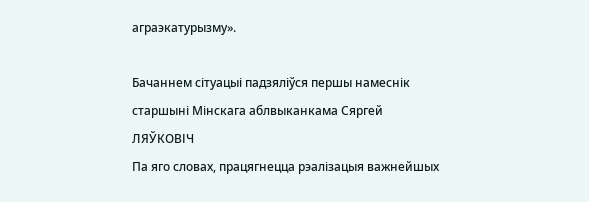аграэкатурызму».

Бачаннем сітуацыі падзяліўся першы намеснік старшыні Мінскага аблвыканкама Сяргей ЛЯЎКОВІЧ
Па яго словах, працягнецца рэалізацыя важнейшых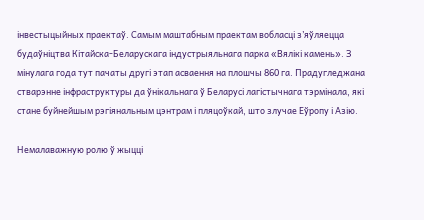інвестыцыйных праектаў. Самым маштабным праектам вобласці з’яўляецца будаўніцтва Кітайска-Беларускага індустрыяльнага парка «Вялікі камень». З мінулага года тут пачаты другі этап асваення на плошчы 860 га. Прадугледжана стварэнне інфраструктуры да ўнікальнага ў Беларусі лагістычнага тэрмінала, які стане буйнейшым рэгіянальным цэнтрам і пляцоўкай, што злучае Еўропу і Азію.

Немалаважную ролю ў жыцці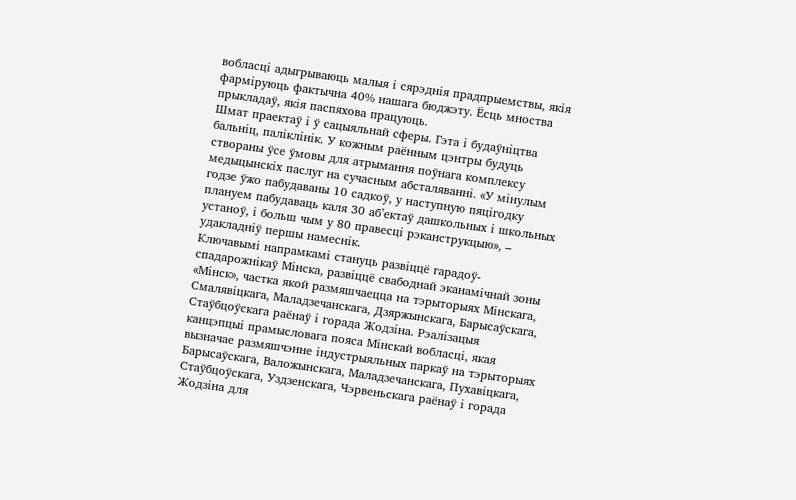вобласці адыгрываюць малыя і сярэднія прадпрыемствы, якія фарміруюць фактычна 40% нашага бюджэту. Ёсць мноства прыкладаў, якія паспяхова працуюць.
Шмат праектаў і ў сацыяльнай сферы. Гэта і будаўніцтва бальніц, паліклінік. У кожным раённым цэнтры будуць створаны ўсе ўмовы для атрымання поўнага комплексу медыцынскіх паслуг на сучасным абсталяванні. «У мінулым годзе ўжо пабудаваны 10 садкоў, у наступную пяцігодку плануем пабудаваць каля 30 аб’ектаў дашкольных і школьных устаноў, і больш чым у 80 правесці рэканструкцыю», – удакладніў першы намеснік.
Ключавымі напрамкамі стануць развіццё гарадоў-спадарожнікаў Мінска, развіццё свабоднай эканамічнай зоны «Мінск», частка якой размяшчаецца на тэрыторыях Мінскага, Смалявіцкага, Маладзечанскага, Дзяржынскага, Барысаўскага, Стаўбцоўскага раёнаў і горада Жодзіна. Рэалізацыя канцэпцыі прамысловага пояса Мінскай вобласці, якая вызначае размяшчэнне індустрыяльных паркаў на тэрыторыях Барысаўскага, Валожынскага, Маладзечанскага, Пухавіцкага, Стаўбцоўскага, Уздзенскага, Чэрвеньскага раёнаў і горада Жодзіна для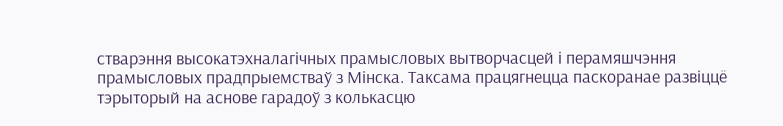стварэння высокатэхналагічных прамысловых вытворчасцей і перамяшчэння прамысловых прадпрыемстваў з Мінска. Таксама працягнецца паскоранае развіццё тэрыторый на аснове гарадоў з колькасцю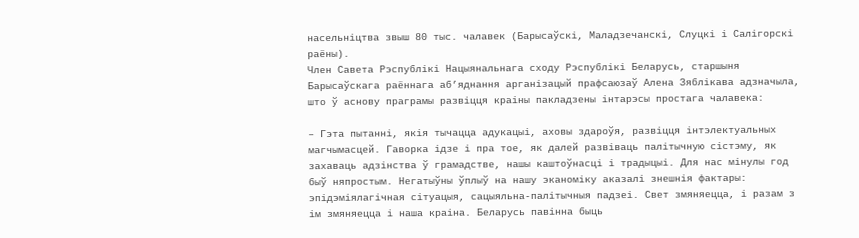насельніцтва звыш 80 тыс. чалавек (Барысаўскі, Маладзечанскі, Слуцкі і Салігорскі раёны).
Член Савета Рэспублікі Нацыянальнага сходу Рэспублікі Беларусь, старшыня Барысаўскага раённага аб’яднання арганізацый прафсаюзаў Алена Зяблікава адзначыла, што ў аснову праграмы развіцця краіны пакладзены інтарэсы простага чалавека:

– Гэта пытанні, якія тычацца адукацыі, аховы здароўя, развіцця інтэлектуальных магчымасцей. Гаворка ідзе і пра тое, як далей развіваць палітычную сістэму, як захаваць адзінства ў грамадстве, нашы каштоўнасці і традыцыі. Для нас мінулы год быў няпростым. Негатыўны ўплыў на нашу эканоміку аказалі знешнія фактары: эпідэміялагічная сітуацыя, сацыяльна-палітычныя падзеі. Свет змяняецца, і разам з ім змяняецца і наша краіна. Беларусь павінна быць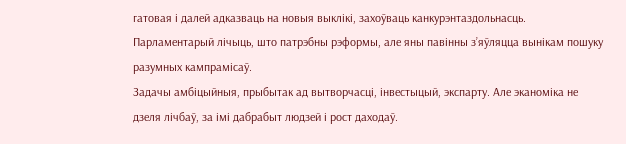гатовая і далей адказваць на новыя выклікі, захоўваць канкурэнтаздольнасць.
Парламентарый лічыць, што патрэбны рэформы, але яны павінны з’яўляцца вынікам пошуку разумных кампрамісаў.
Задачы амбіцыйныя, прыбытак ад вытворчасці, інвестыцый, экспарту. Але эканоміка не дзеля лічбаў, за імі дабрабыт людзей і рост даходаў.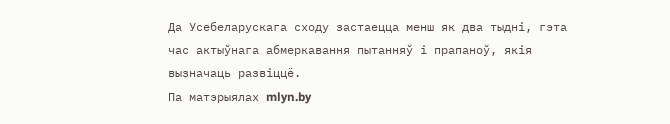Да Усебеларускага сходу застаецца менш як два тыдні, гэта час актыўнага абмеркавання пытанняў і прапаноў, якія вызначаць развіццё.
Па матэрыялах mlyn.by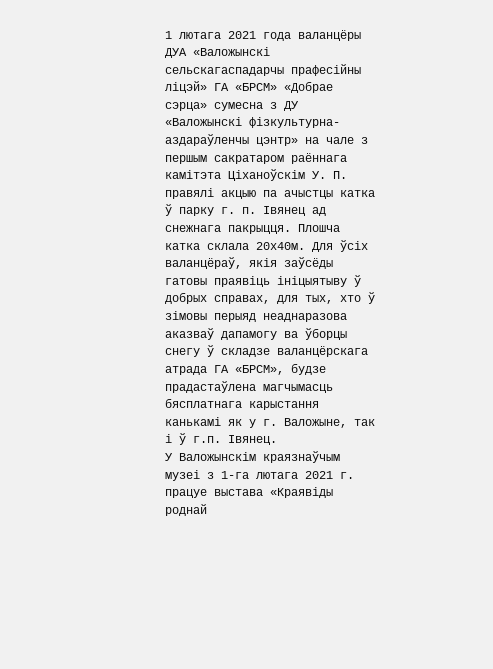1 лютага 2021 года валанцёры ДУА «Валожынскі сельскагаспадарчы прафесійны ліцэй» ГА «БРСМ» «Добрае сэрца» сумесна з ДУ «Валожынскі фізкультурна-аздараўленчы цэнтр» на чале з першым сакратаром раённага камітэта Ціханоўскім У. П. правялі акцыю па ачыстцы катка ў парку г. п. Івянец ад снежнага пакрыцця. Плошча катка склала 20х40м. Для ўсіх валанцёраў, якія заўсёды гатовы праявіць ініцыятыву ў добрых справах, для тых, хто ў зімовы перыяд неаднаразова аказваў дапамогу ва ўборцы снегу ў складзе валанцёрскага атрада ГА «БРСМ», будзе прадастаўлена магчымасць бясплатнага карыстання канькамі як у г. Валожыне, так і ў г.п. Івянец.
У Валожынскім краязнаўчым музеі з 1-га лютага 2021 г. працуе выстава «Краявіды роднай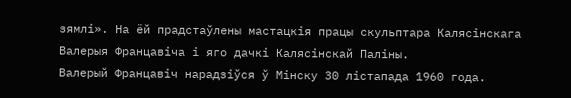зямлі». На ёй прадстаўлены мастацкія працы скульптара Калясінскага Валерыя Францавіча і яго дачкі Калясінскай Паліны.
Валерый Францавіч нарадзіўся ў Мінску 30 лістапада 1960 года.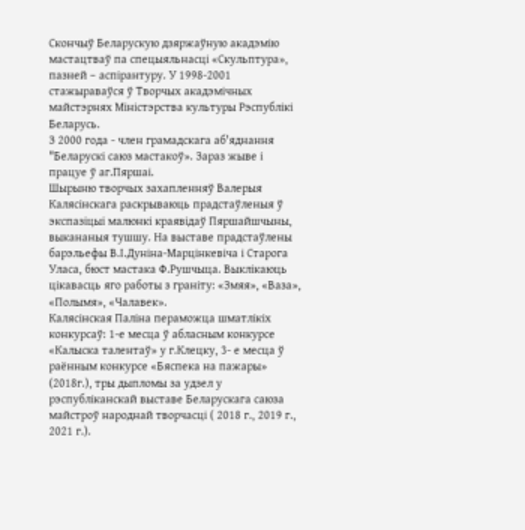Скончыў Беларускую дзяржаўную акадэмію мастацтваў па спецыяльнасці «Скульптура», пазней – аспірантуру. У 1998-2001 стажыраваўся ў Творчых акадэмічных майстэрнях Міністэрства культуры Рэспублікі Беларусь.
З 2000 года - член грамадскага аб'яднання "Беларускі саюз мастакоў». Зараз жыве і працуе ў аг.Пяршаі.
Шырыню творчых захапленняў Валерыя Калясінскага раскрываюць прадстаўленыя ў экспазіцыі малюнкі краявідаў Пяршайшчыны, выкананыя тушшу. На выставе прадстаўлены барэльефы В.І.Дуніна-Марцінкевіча і Старога Уласа, бюст мастака Ф.Рушчыца. Выклікаюць цікавасць яго работы з граніту: «Змяя», «Ваза», «Полымя», «Чалавек».
Калясінская Паліна пераможца шматлікіх конкурсаў: 1-е месца ў абласным конкурсе «Калыска талентаў» у г.Клецку, 3- е месца ў раённым конкурсе «Бяспека на пажары» (2018г.), тры дыпломы за удзел у рэспубліканскай выставе Беларускага саюза майстроў народнай творчасці ( 2018 г., 2019 г., 2021 г.).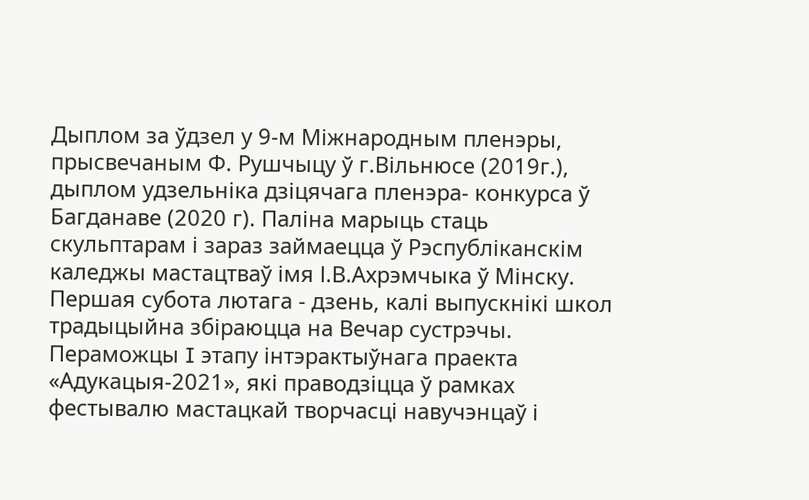Дыплом за ўдзел у 9-м Міжнародным пленэры, прысвечаным Ф. Рушчыцу ў г.Вільнюсе (2019г.), дыплом удзельніка дзіцячага пленэра- конкурса ў Багданаве (2020 г). Паліна марыць стаць скульптарам і зараз займаецца ў Рэспубліканскім каледжы мастацтваў імя І.В.Ахрэмчыка ў Мінску.
Першая субота лютага - дзень, калі выпускнікі школ традыцыйна збіраюцца на Вечар сустрэчы.
Пераможцы I этапу інтэрактыўнага праекта «Адукацыя-2021», які праводзіцца ў рамках фестывалю мастацкай творчасці навучэнцаў і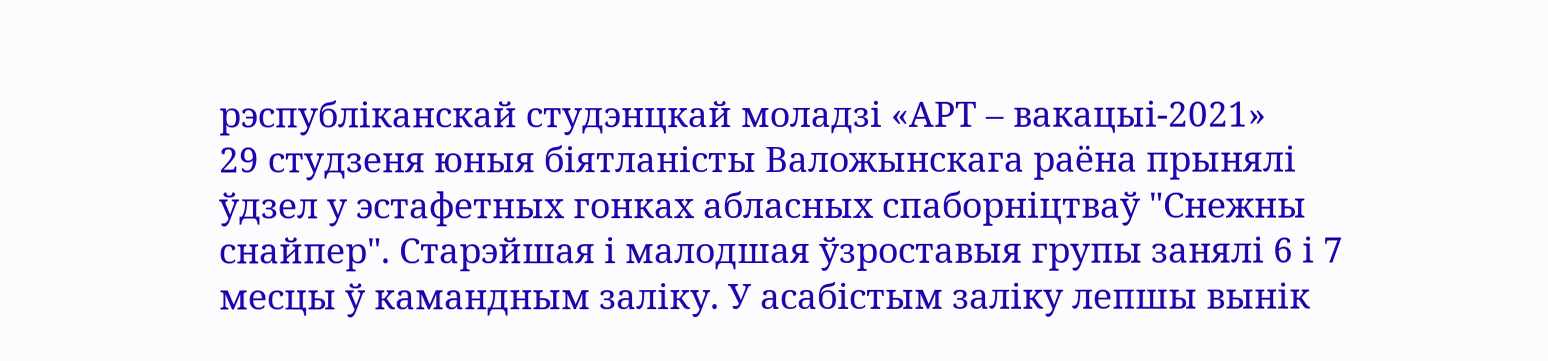рэспубліканскай студэнцкай моладзі «АРТ – вакацыі-2021»
29 студзеня юныя біятланісты Валожынскага раёна прынялі ўдзел у эстафетных гонках абласных спаборніцтваў "Снежны снайпер". Старэйшая і малодшая ўзроставыя групы занялі 6 і 7 месцы ў камандным заліку. У асабістым заліку лепшы вынік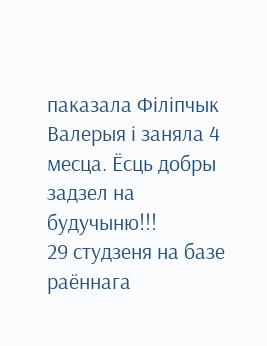паказала Філіпчык Валерыя і заняла 4 месца. Ёсць добры задзел на будучыню!!!
29 студзеня на базе раённага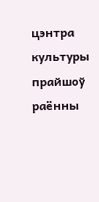цэнтра культуры прайшоў раённы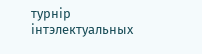турнір інтэлектуальных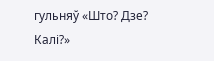гульняў «Што? Дзе? Калі?»